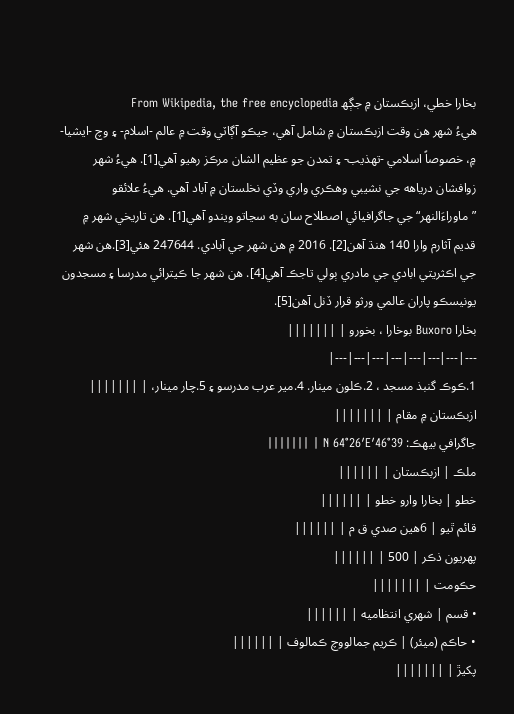بخارا خطي، ازبڪستان ۾ جڳھ From Wikipedia, the free encyclopedia
ھيءُ شهر هن وقت ازبڪستان ۾ شامل آهي، جيڪو آڳاٽي وقت ۾ عالم -اسلام- ۽ وچ -ايشيا- ۾، خصوصاً اسلامي -تهذيب- ۽ تمدن جو عظيم الشان مرڪز رهيو آهي[1]. هيءُ شهر زوافشان درياهه جي نشيبي وهڪري واري وڏي نخلستان ۾ آباد آهي. هيءُ علائقو ”ماوراءَالنهر“ جي جاگرافيائي اصطلاح سان به سڃاتو ويندو آهي[1]. ھن تاريخي شھر ۾ قديم آثارم وارا 140 ھنڌ آھن[2]. 2016 ۾ ھن شھر جي آبادي. 247644 ھئي[3].ھن شھر جي اڪثريتي ابادي جي مادري ٻولي تاجڪ آھي[4]. ھن شھر جا ڪيترائي مدرسا ۽ مسجدون يونيسڪو پاران عالمي ورثو قرار ڏنل آهن[5].
بخارا Buxoro بوخارا ، بخورو | |||||||
---|---|---|---|---|---|---|---|
1.ڪوڪ گنبذ مسجد ، 2.ڪلون مينار. 4.مير عرب مدرسو ۽ 5.چار مينار، | |||||||
ازبڪستان ۾ مقام | |||||||
جاگرافي بيهڪ: 39°46′N 64°26′E | |||||||
ملڪ | ازبڪستان | ||||||
خطو | بخارا وارو خطو | ||||||
قائم ٿيو | 6ھين صدي ق م | ||||||
پھريون ذڪر | 500 | ||||||
حڪومت | |||||||
• قسم | شھري انتظاميه | ||||||
• حاڪم (ميئر) | ڪريم جمالووچ ڪمالوف | ||||||
پکيڙ | |||||||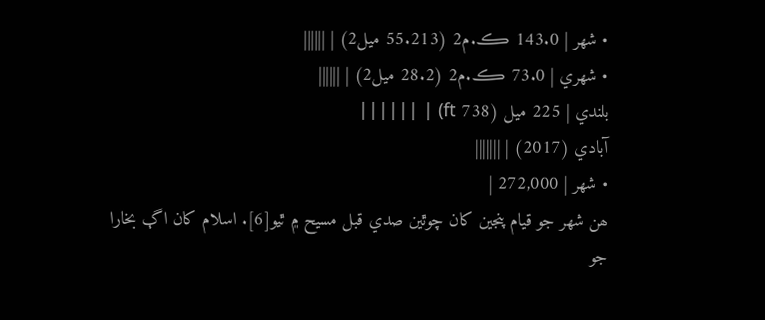• شھر | 143.0 ڪ.م2 (55.213 ميل2) | ||||||
• شھري | 73.0 ڪ.م2 (28.2 ميل2) | ||||||
بلندي | 225 ميل (738 ft) | ||||||
آبادي (2017) | |||||||
• شھر | 272,000 |
ھن شھر جو قيام پنجين کان چوٿين صدي قبل مسيح ۾ ٿيو[6]. اسلام کان اڳ بخارا جو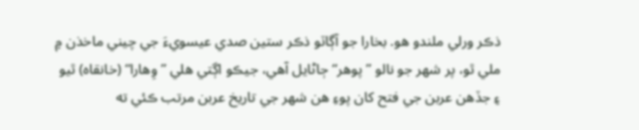ذڪر ورلي ملندو هو. بخارا جو آڳاٽو ذڪر ستين صدي عيسويءَ جي چيني ماخذن ۾ ملي ٿو، پر شهر جو نالو ”پوهر“ ڄاڻايل آهي، جيڪو اڳتي هلي ”وِهارا“ (خانقاه) ٿيو ۽ جڏهن عربن جي فتح کان پوءِ هن شهر جي تاريخ عربن مرتب ڪئي ته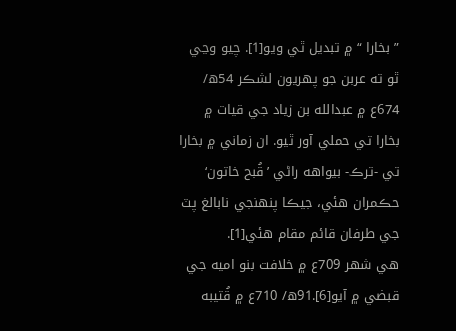” بخارا “ ۾ تبديل ٿي ويو[1]. چيو وڃي ٿو ته عربن جو پهريون لشڪر 54ھ/ 674ع ۾ عبدالله بن زياد جي قيات ۾ بخارا تي حملي آور ٿيو. ان زماني ۾ بخارا تي -ترڪ- بيواهه راڻي ’قُبح خاتون‘ حڪمران هئي، جيڪا پنهنجي نابالغ پٽ جي طرفان قائم مقام هئي[1].
ھي شھر 709ع ۾ خلافت بنو اميه جي قبضي ۾ آيو[6].91ھ/ 710ع ۾ قُتيبه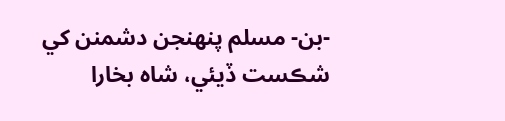-بن- مسلم پنهنجن دشمنن کي شڪست ڏيئي، شاه بخارا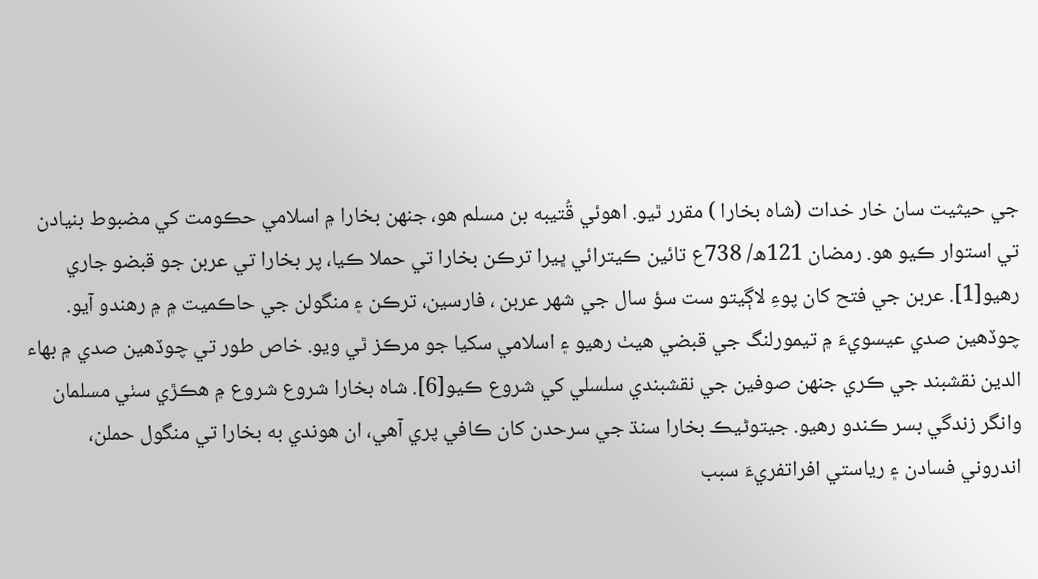جي حيثيت سان خار خدات (شاه بخارا ) مقرر ٿيو. اهوئي قُتيبه بن مسلم هو، جنهن بخارا ۾ اسلامي حڪومت کي مضبوط بنيادن تي استوار ڪيو هو. رمضان 121ھ/ 738ع تائين ڪيترائي ڀيرا ترڪن بخارا تي حملا ڪيا، پر بخارا تي عربن جو قبضو جاري رهيو[1]. عربن جي فتح کان پوءِ لاڳيتو ست سؤ سال جي شھر عربن ، فارسين، ترڪن ۽ منگولن جي حاڪميت ۾ ۾ رھندو آيو. چوڏھين صدي عيسويءَ ۾ تيمورلنگ جي قبضي هيٺ رھيو ۽ اسلامي سکيا جو مرڪز ٿي ويو. خاص طور تي چوڏھين صدي ۾ بھاء الدين نقشبند جي ڪري جنھن صوفين جي نقشبندي سلسلي کي شروع ڪيو[6]. شاه بخارا شروع شروع ۾ هڪڙي سٺي مسلمان وانگر زندگي بسر ڪندو رهيو. جيتوڻيڪ بخارا سنڌ جي سرحدن کان ڪافي پري آهي، ان هوندي به بخارا تي منگول حملن، اندروني فسادن ۽ رياستي افراتفريءَ سبب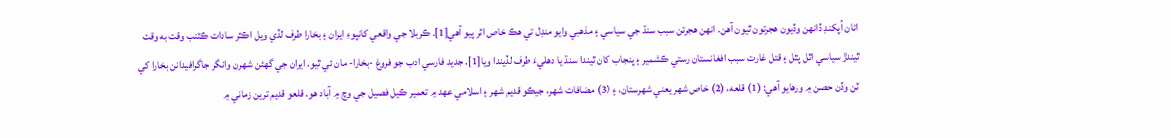اتان اُپکنڊ ڏانهن وڏيون هجرتون ٿيون آهن. انهن هجرتن سبب سنڌ جي سياسي ۽ مذهبي وايو منڊل تي هڪ خاص اثر پيو آهي[1]. ڪربلا جي واقعي کانپوءِ ايران ۽ بخارا طرف لڏي ويل اڪثر سادات ڪٽنب وقت به وقت ٿيندڙ سياسي اٿل پٿل ۽ قتل غارت سبب افغانستان رستي ڪشمير ۽ پنجاب کان ٿيندا سنڌ يا دهليءَ طرف لڏيندا ويا[1]. جديد فارسي ادب جو فروغ -بخارا- مان ئي ٿيو. ايران جي گهڻن شهرن وانگر جاگرافيدانن بخارا کي ٽن وڏن حصن ۾ ورهايو آهي: (1) قلعه، (2) خاص شهر يعني شهرستان، ۽ (3) مضافات شهر، جيڪو قديم شهر ۽ اسلامي عهد ۾ تعمير ڪيل فصيل جي وچ ۾ آباد هو. قلعو قديم ترين زماني ۾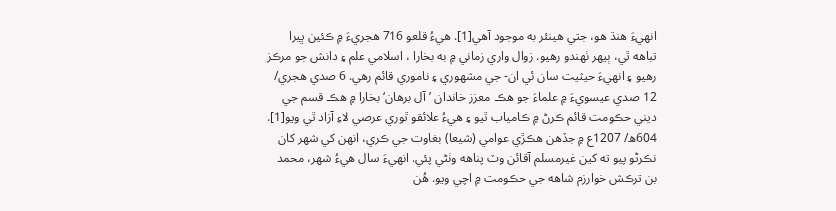انهيءَ هنڌ هو، جتي هينئر به موجود آهي[1]. هيءُ قلعو 716 هجريءَ ۾ ڪئين ڀيرا تباهه ٿي، ٻيهر ٺهندو رهيو. زوال واري زماني ۾ به بخارا ، اسلامي علم ۽ دانش جو مرڪز رهيو ۽ انهيءَ حيثيت سان ئي ان- جي مشهوري ۽ ناموري قائم رهي. 6 صدي هجري/ 12 صدي عيسويءَ ۾ علماءَ جو هڪ معزز خاندان ’آل برهان‘ بخارا ۾ هڪ قسم جي ديني حڪومت قائم ڪرڻ ۾ ڪامياب ٿيو ۽ هيءُ علائقو ٿوري عرصي لاءِ آزاد ٿي ويو[1]. 604ھ/ 1207ع ۾ جڏهن هڪڙي عوامي (شيعا) بغاوت جي ڪري، انهن کي شهر کان نڪرڻو پيو ته کين غيرمسلم آقائن وٽ پناهه وٺڻي پئي. انهيءَ سال هيءُ شهر، محمد بن ترڪش خوارزم شاهه جي حڪومت ۾ اچي ويو. هُن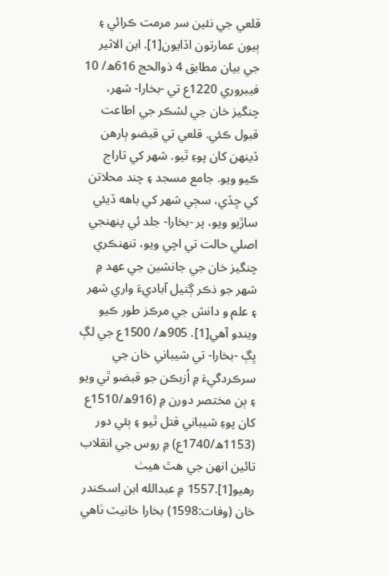قلعي جي نئين سر مرمت ڪرائي ۽ ٻيون عمارتون اڏايون[1]. ابن الاثير جي بيان مطابق 4 ذوالحج 616ھ/ 10 فيبروري 1220ع تي -بخارا- شهر، چنگيز خان جي لشڪر جي اطاعت قبول ڪئي. قلعي تي قبضو ٻارهن ڏينهن کان پوءِ ٿيو. شهر کي تاراج ڪيو ويو. جامع مسجد ۽ چند محلاتن کي ڇڏي، سڄي شهر کي باهه ڏيئي ساڙيو ويو، پر -بخارا- جلد ئي پنهنجي اصلي حالت تي اچي ويو، تنهنڪري چنگيز خان جي جانشين جي عهد ۾ شهر جو ذڪر ڳتيل آباديءَ واري شهر ۽ علم و دانش جي مرڪز طور ڪيو ويندو آهي[1]. 905ھ/ 1500ع جي لڳ ڀڳ -بخارا- تي شيباني خان جي سرڪردگيءَ ۾ اُزبڪن جو قبضو ٿي ويو ۽ ٻن مختصر دورن ۾ (916ھ/1510ع کان پوءِ شيباني قتل ٿيو ۽ ٻئي دور (1153ھ/1740ع) ۾ روس جي انقلاب تائين انهن جي هٿ هيٺ رهيو[1].1557 ۾ عبدالله ابن اسڪندر خان (وفات:1598) بخارا خانيٽ ٺاھي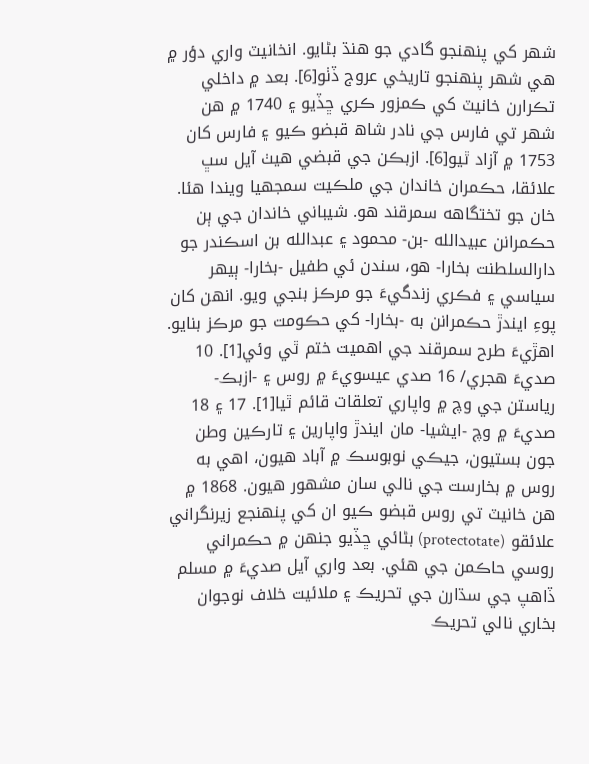شھر کي پنھنجو گادي جو هنڌ بڻايو. انخانيٽ واري دؤر ۾ ھي شھر پنھنجو تاريخي عروج ڏٺو[6]. بعد ۾ داخلي تڪرارن خانيٽ کي ڪمزور ڪري ڇڏيو ۽ 1740 ۾ ھن شھر تي فارس جي نادر شاھ قبضو ڪيو ۽ فارس کان 1753 ۾ آزاد ٿيو[6]. ازبڪن جي قبضي هيٺ آيل سڀ علائقا، حڪمران خاندان جي ملڪيت سمجهيا ويندا هئا. خان جو تختگاهه سمرقند هو. شيباني خاندان جي ٻن حڪمرانن عبيدالله -بن- محمود ۽ عبدالله بن اسڪندر جو دارالسلطنت بخارا- هو، سندن ئي طفيل -بخارا- ٻيهر سياسي ۽ فڪري زندگيءَ جو مرڪز بنجي ويو. انهن کان پوءِ ايندڙ حڪمرانن به -بخارا- کي حڪومت جو مرڪز بنايو. اهڙيءَ طرح سمرقند جي اهميت ختم ٿي وئي[1]. 10 صديءَ هجري/ 16 صدي عيسويءَ ۾ روس ۽ -ازبڪ- رياستن جي وچ ۾ واپاري تعلقات قائم ٿيا[1]. 17 ۽ 18 صديءَ ۾ وچ -ايشيا- مان ايندڙ واپارين ۽ تارڪين وطن جون بستيون، جيڪي نوبوسڪ ۾ آباد هيون، اهي به روس ۾ بخارست جي نالي سان مشهور هيون. 1868 ۾ ھن خانيٽ تي روس قبضو ڪيو ان کي پنھنجع زيرنگراني علائقو (protectotate) بڻائي ڇڏيو جنھن ۾ حڪمراني روسي حاڪمن جي ھئي. بعد واري آيل صديءَ ۾ مسلم ڏاھپ جي سڌارن جي تحريڪ ۽ ملائيت خلاف نوجوان بخاري نالي تحريڪ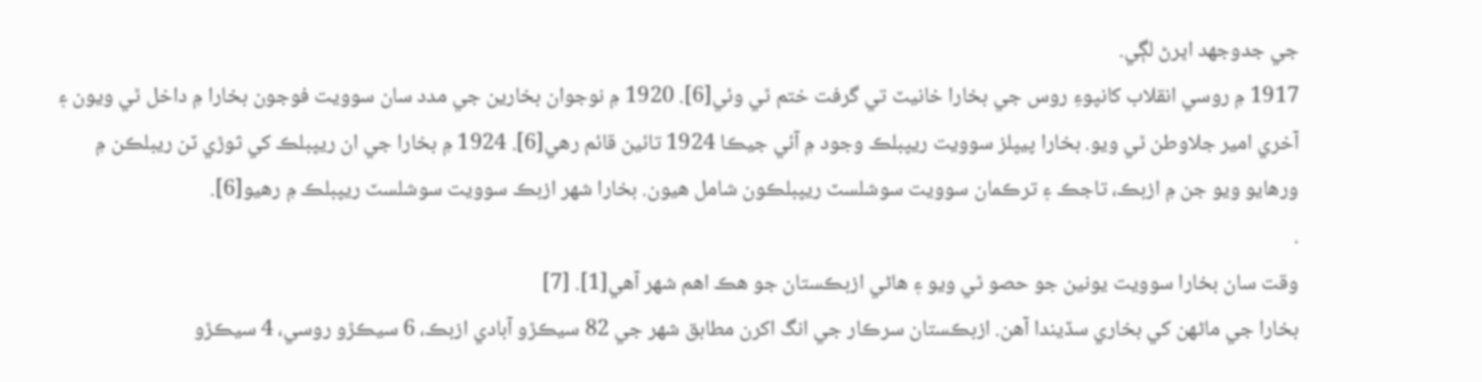جي جدوجھد اڀرڻ لڳي.
1917 ۾ روسي انقلاب کانپوءِ روس جي بخارا خانيٽ تي گرفت ختم ٿي وئي[6]. 1920 ۾ نوجوان بخارين جي مدد سان سوويت فوجون بخارا ۾ داخل ٿي ويون ۽ آخري امير جلاوطن ٿي ويو. بخارا پيپلز سوويت ريپبلڪ وجود ۾ آئي جيڪا 1924 تائين قائم رهي[6]. 1924 ۾ بخارا جي ان ريپبلڪ کي ثوڙي ٽن ريبلڪن ۾ ورھايو ويو جن ۾ ازبڪ، تاجڪ ۽ ترڪمان سوويت سوشلسٽ ريپبلڪون شامل ھيون. بخارا شھر ازبڪ سوويت سوشلسٽ ريپبلڪ ۾ رھيو[6].
.
وقت سان بخارا سوويت يونين جو حصو ٿي ويو ۽ هاڻي ازبڪستان جو هڪ اهم شهر آهي[1]. [7]
بخارا جي ماڻھن کي بخاري سڏيندا آهن. ازبڪستان سرڪار جي انگ اکرن مطابق شھر جي 82 سيڪڙو آبادي ازبڪ، 6 سيڪڙو روسي، 4 سيڪڙو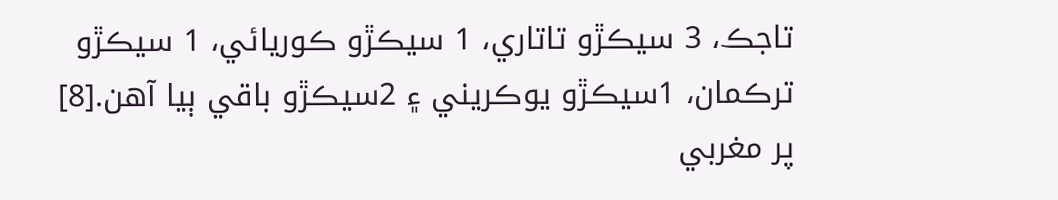تاجڪ، 3 سيڪڙو تاتاري، 1 سيڪڙو ڪوريائي، 1 سيڪڙو ترڪمان، 1سيڪڙو يوڪريني ۽ 2سيڪڙو باقي ٻيا آھن.[8] پر مغربي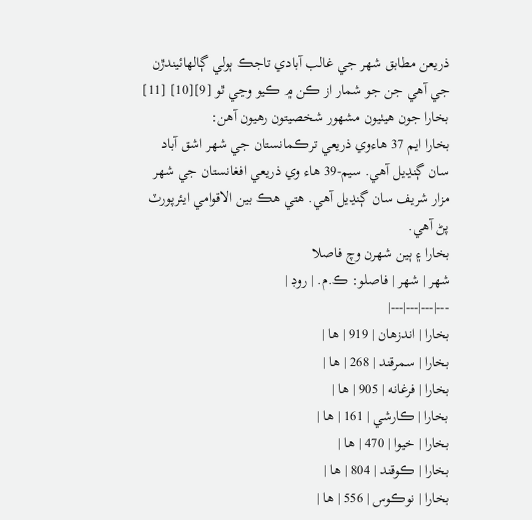ذريعن مطابق شھر جي غالب آبادي تاجڪ ٻولي ڳالھائيندڙن جي آھي جن جو شمار از ڪن ۾ ڪيو وڃي ٿو [9][10] [11]
بخارا جون ھيٺيون مشھور شخصيتون رھيون آھن:
بخارا ايم 37 ھاءوي ذريعي ترڪمانستان جي شھر اشق آباد سان ڳنڍيل آهي. سيم-39 ھاء وي ذريعي افغانستان جي شھر مزار شريف سان ڳنڍيل آهي. ھتي ھڪ بين الاقوامي ايئرپورٽ پڻ آهي.
بخارا ۽ ٻين شھرن وچ فاصلا
شھر | شھر | فاصلو: ڪ.م. | روڊ |
---|---|---|---|
بخارا | اندزھان | 919 | ھا |
بخارا | سمرقند | 268 | ھا |
بخارا | فرغانه | 905 | ھا |
بخارا | ڪارشي | 161 | ھا |
بخارا | خيوا | 470 | ھا |
بخارا | ڪوقند | 804 | ھا |
بخارا | نوڪوس | 556 | ھا |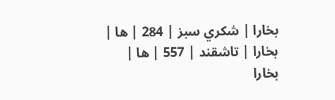بخارا | شکري سبز | 284 | ھا |
بخارا | تاشقند | 557 | ھا |
بخارا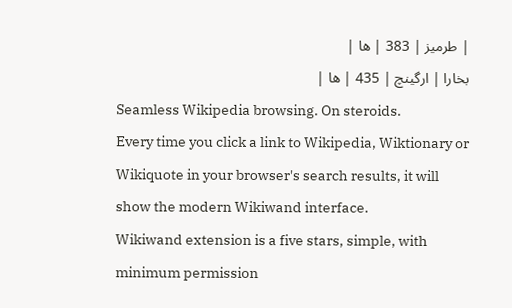| طرميز | 383 | ھا |
بخارا | ارگينچ | 435 | ھا |
Seamless Wikipedia browsing. On steroids.
Every time you click a link to Wikipedia, Wiktionary or Wikiquote in your browser's search results, it will show the modern Wikiwand interface.
Wikiwand extension is a five stars, simple, with minimum permission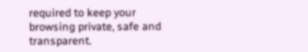required to keep your browsing private, safe and transparent.